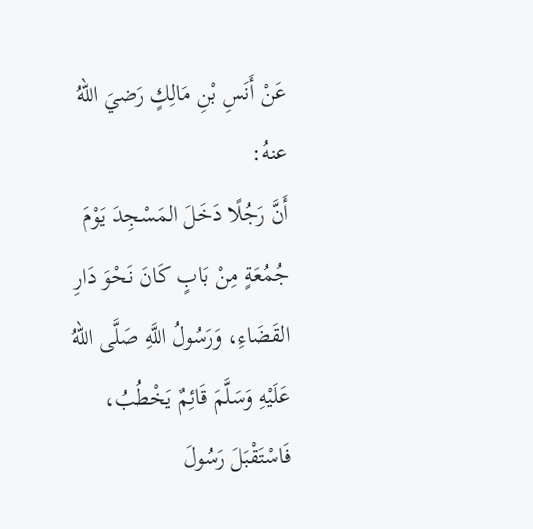عَنْ أَنَسِ بْنِ مَالِكٍ رَضيَ اللهُ عنهُ:
أَنَّ رَجُلًا دَخَلَ المَسْجِدَ يَوْمَ جُمُعَةٍ مِنْ بَابٍ كَانَ نَحْوَ دَارِ القَضَاءِ، وَرَسُولُ اللَّهِ صَلَّى اللهُ عَلَيْهِ وَسَلَّمَ قَائِمٌ يَخْطُبُ، فَاسْتَقْبَلَ رَسُولَ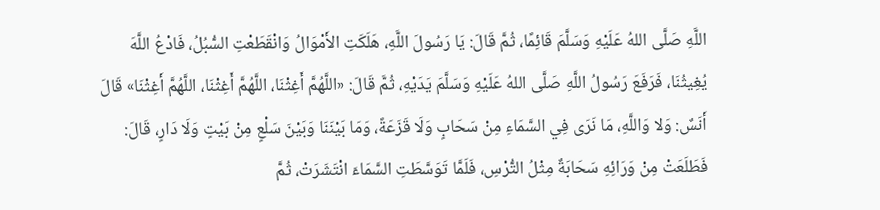اللَّهِ صَلَّى اللهُ عَلَيْهِ وَسَلَّمَ قَائِمًا، ثُمَّ قَالَ: يَا رَسُولَ اللَّهِ، هَلَكَتِ الأَمْوَالُ وَانْقَطَعْتِ السُّبُلُ، فَادْعُ اللَّهَ يُغِيثُنَا، فَرَفَعَ رَسُولُ اللَّهِ صَلَّى اللهُ عَلَيْهِ وَسَلَّمَ يَدَيْهِ، ثُمَّ قَالَ: «اللَّهُمَّ أَغِثْنَا، اللَّهُمَّ أَغِثْنَا، اللَّهُمَّ أَغِثْنَا» قَالَ أَنَسٌ: وَلا وَاللَّهِ، مَا نَرَى فِي السَّمَاءِ مِنْ سَحَابٍ وَلَا قَزَعَةً، وَمَا بَيْنَنَا وَبَيْنَ سَلْعٍ مِنْ بَيْتٍ وَلَا دَارٍ، قَالَ: فَطَلَعَتْ مِنْ وَرَائِهِ سَحَابَةٌ مِثْلُ التُّرْسِ، فَلَمَّا تَوَسَّطَتِ السَّمَاءَ انْتَشَرَتْ، ثُمَّ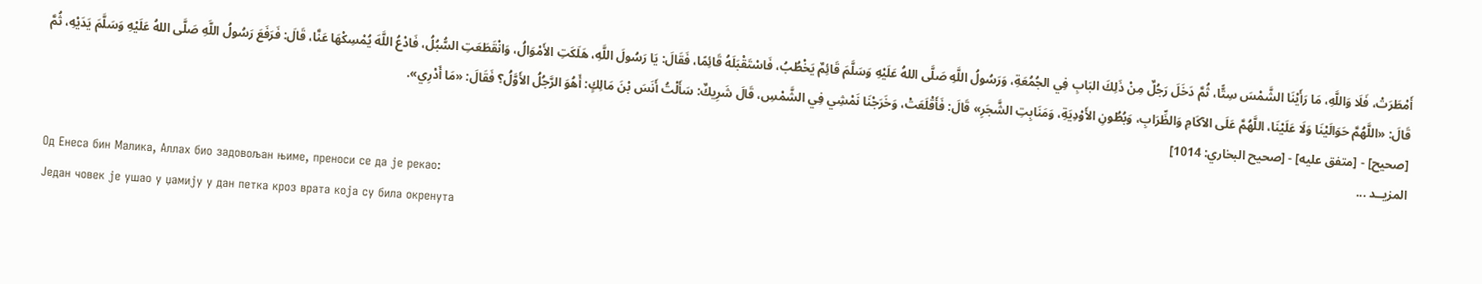أَمْطَرَتْ، فَلَا وَاللَّهِ، مَا رَأَيْنَا الشَّمْسَ سِتًّا، ثُمَّ دَخَلَ رَجُلٌ مِنْ ذَلِكَ البَابِ فِي الجُمُعَةِ، وَرَسُولُ اللَّهِ صَلَّى اللهُ عَلَيْهِ وَسَلَّمَ قَائِمٌ يَخْطُبُ، فَاسْتَقْبَلَهُ قَائِمًا، فَقَالَ: يَا رَسُولَ اللَّهِ، هَلَكَتِ الأَمْوَالُ، وَانْقَطَعَتِ السُّبُلُ، فَادْعُ اللَّهَ يُمْسِكْهَا عَنَّا، قَالَ: فَرَفَعَ رَسُولُ اللَّهِ صَلَّى اللهُ عَلَيْهِ وَسَلَّمَ يَدَيْهِ، ثُمَّ قَالَ: «اللَّهُمَّ حَوَالَيْنَا وَلَا عَلَيْنَا، اللَّهُمَّ عَلَى الآكَامِ وَالظِّرَابِ، وَبُطُونِ الأَوْدِيَةِ، وَمَنَابِتِ الشَّجَرِ» قَالَ: فَأَقْلَعَتْ، وَخَرَجْنَا نَمْشِي فِي الشَّمْسِ، قَالَ شَرِيكٌ: سَأَلْتُ أَنَسَ بْنَ مَالِكٍ: أَهُوَ الرَّجُلُ الأَوَّلُ؟ فَقَالَ: «مَا أَدْرِي».
[صحيح] - [متفق عليه] - [صحيح البخاري: 1014]
المزيــد ...
Од Енеса бин Малика, Аллах био задовољан њиме, преноси се да је рекао:
Један човек је ушао у џамију у дан петка кроз врата која су била окренута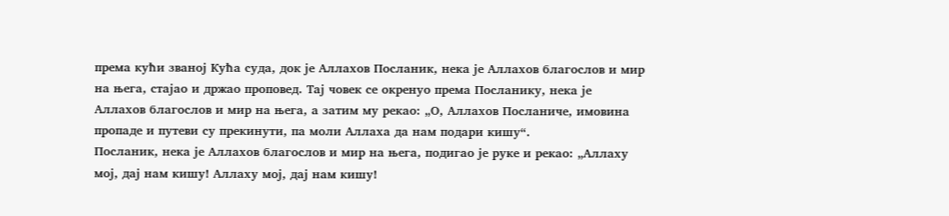према кући званој Кућа суда, док је Аллахов Посланик, нека је Аллахов благослов и мир на њега, стајао и држао проповед. Тај човек се окренуо према Посланику, нека је Аллахов благослов и мир на њега, а затим му рекао: „О, Аллахов Посланиче, имовина пропаде и путеви су прекинути, па моли Аллаха да нам подари кишу“.
Посланик, нека је Аллахов благослов и мир на њега, подигао је руке и рекао: „Аллаху мој, дај нам кишу! Аллаху мој, дај нам кишу!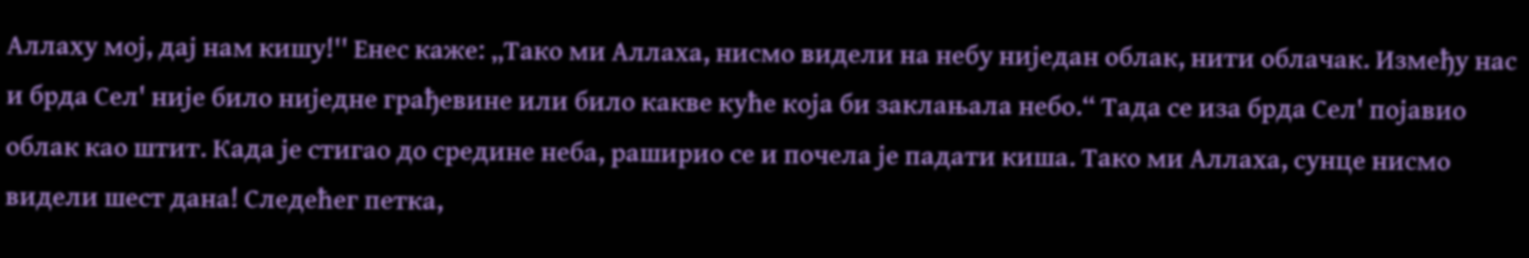Аллаху мој, дај нам кишу!'' Енес каже: „Тако ми Аллаха, нисмо видели на небу ниједан облак, нити облачак. Између нас и брда Сел' није било ниједне грађевине или било какве куће која би заклањала небо.“ Тада се иза брда Сел' појавио облак као штит. Када је стигао до средине неба, раширио се и почела је падати киша. Тако ми Аллаха, сунце нисмо видели шест дана! Следећег петка,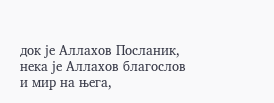док је Аллахов Посланик, нека је Аллахов благослов и мир на њега,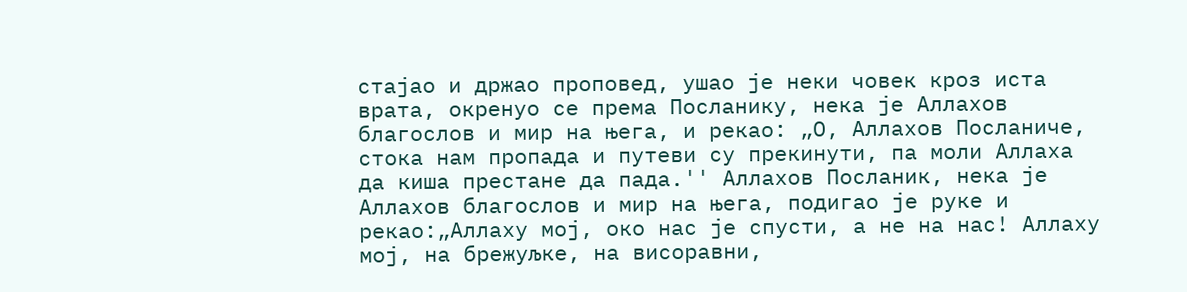стајао и држао проповед, ушао је неки човек кроз иста врата, окренуо се према Посланику, нека је Аллахов благослов и мир на њега, и рекао: „О, Аллахов Посланиче, стока нам пропада и путеви су прекинути, па моли Аллаха да киша престане да пада.'' Аллахов Посланик, нека је Аллахов благослов и мир на њега, подигао је руке и рекао:„Аллаху мој, око нас је спусти, а не на нас! Аллаху мој, на брежуљке, на висоравни,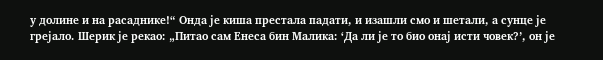у долине и на расаднике!“ Онда је киша престала падати, и изашли смо и шетали, а сунце је грејало. Шерик је рекао: „Питао сам Енеса бин Малика: ‘Да ли је то био онај исти човек?’, он је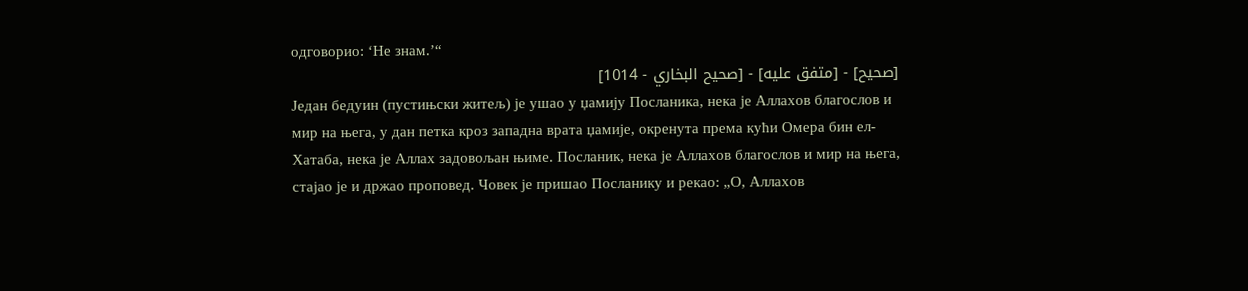одговорио: ‘Не знам.’“
[صحيح] - [متفق عليه] - [صحيح البخاري - 1014]
Један бедуин (пустињски житељ) је ушао у џамију Посланика, нека је Аллахов благослов и мир на њега, у дан петка кроз западна врата џамије, окренута према кући Омера бин ел-Хатаба, нека је Аллах задовољан њиме. Посланик, нека је Аллахов благослов и мир на њега, стајао је и држао проповед. Човек је пришао Посланику и рекао: „О, Аллахов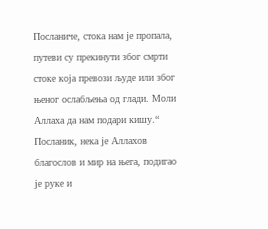Посланиче, стока нам је пропала, путеви су прекинути због смрти стоке која превози људе или због њеног ослабљења од глади. Моли Аллаха да нам подари кишу.“ Посланик, нека је Аллахов благослов и мир на њега, подигао је руке и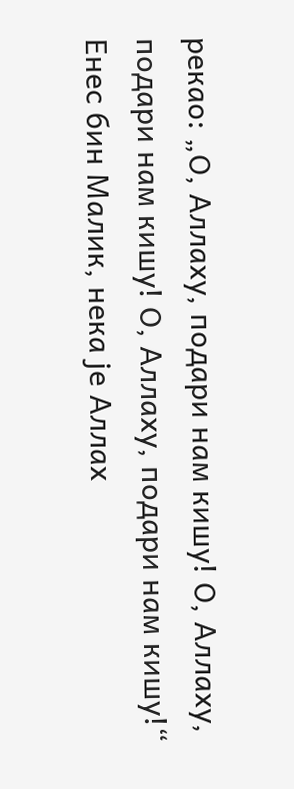рекао: „О, Аллаху, подари нам кишу! О, Аллаху, подари нам кишу! О, Аллаху, подари нам кишу!“ Енес бин Малик, нека је Аллах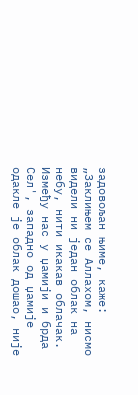задовољан њиме, каже: „Заклињем се Аллахом, нисмо видели ни један облак на небу, нити икакав облачак. Између нас у џамији и брда Сел', западно од џамије одакле је облак дошао, није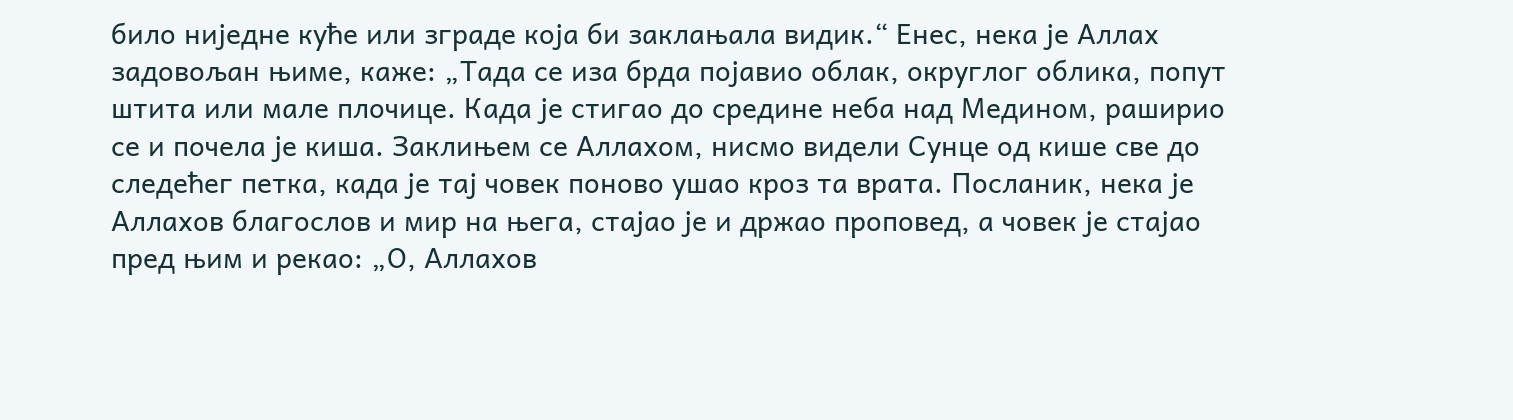било ниједне куће или зграде која би заклањала видик.“ Енес, нека је Аллах задовољан њиме, каже: „Тада се иза брда појавио облак, округлог облика, попут штита или мале плочице. Када је стигао до средине неба над Медином, раширио се и почела је киша. Заклињем се Аллахом, нисмо видели Сунце од кише све до следећег петка, када је тај човек поново ушао кроз та врата. Посланик, нека је Аллахов благослов и мир на њега, стајао је и држао проповед, а човек је стајао пред њим и рекао: „О, Аллахов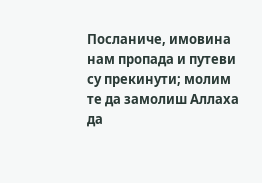Посланиче, имовина нам пропада и путеви су прекинути; молим те да замолиш Аллаха да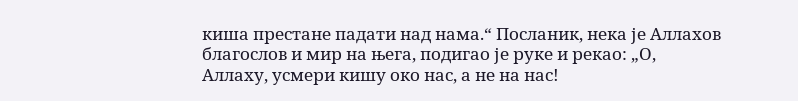киша престане падати над нама.“ Посланик, нека је Аллахов благослов и мир на њега, подигао је руке и рекао: „О, Аллаху, усмери кишу око нас, а не на нас!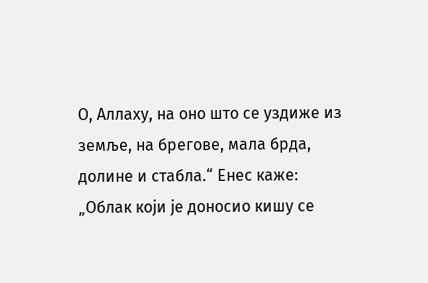О, Аллаху, на оно што се уздиже из земље, на брегове, мала брда, долине и стабла.“ Енес каже: „Облак који је доносио кишу се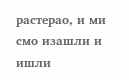растерао, и ми смо изашли и ишли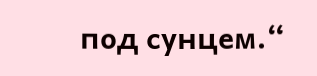под сунцем.“